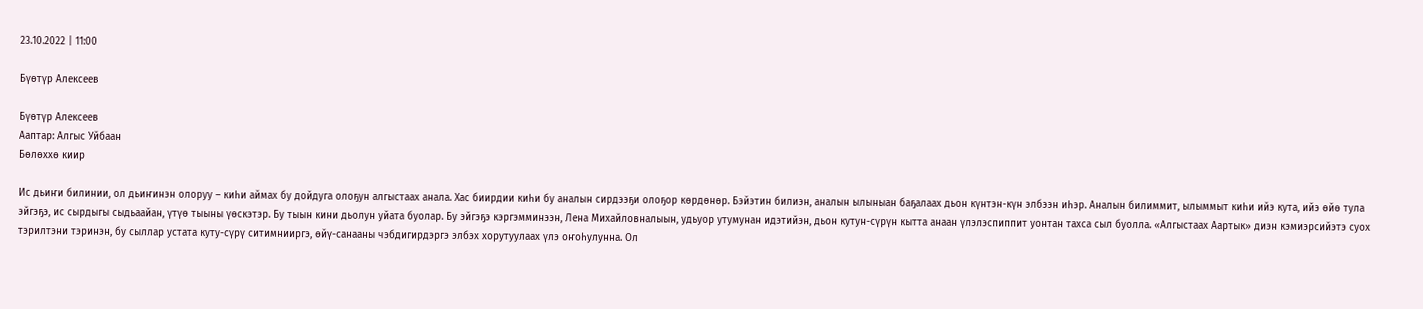23.10.2022 | 11:00

Бүөтүр Алексеев

Бүөтүр Алексеев
Ааптар: Алгыс Уйбаан
Бөлөххө киир

Ис дьиҥи билинии, ол дьиҥинэн олоруу – киһи аймах бу дойдуга олоҕун алгыстаах анала. Хас биирдии киһи бу аналын сирдээҕи олоҕор көрдөнөр. Бэйэтин билиэн, аналын ылыныан баҕалаах дьон күнтэн-күн элбээн иһэр. Аналын билиммит, ылыммыт киһи ийэ кута, ийэ өйө тула эйгэҕэ, ис сырдыгы сыдьаайан, үтүө тыыны үөскэтэр. Бу тыын кини дьолун уйата буолар. Бу эйгэҕэ кэргэмминээн, Лена Михайловналыын, удьуор утумунан идэтийэн, дьон кутун-сүрүн кытта анаан үлэлэспиппит уонтан тахса сыл буолла. «Алгыстаах Аартык» диэн кэмиэрсийэтэ суох тэрилтэни тэринэн, бу сыллар устата куту-сүрү ситимнииргэ, өйү-санааны чэбдигирдэргэ элбэх хорутуулаах үлэ оҥоһулунна. Ол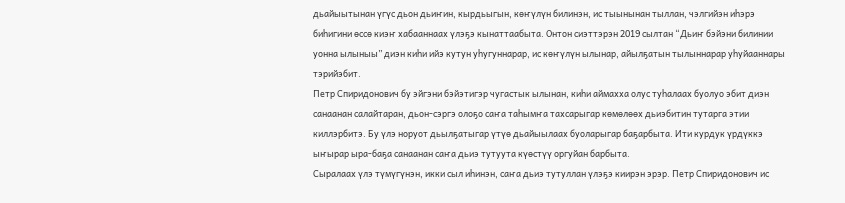дьайыытынан үгүс дьон дьиҥин, кырдьыгын, көҥүлүн билинэн, ис тыынынан тыллан, чэлгийэн иһэрэ биһигини өссө киэҥ хабааннаах үлэҕэ кынаттаабыта. Онтон сиэттэрэн 2019 сылтан “Дьиҥ бэйэни билинии уонна ылыныы” диэн киһи ийэ кутун уһугуннарар, ис көҥүлүн ылынар, айылҕатын тылыннарар уһуйааннары тэрийэбит.
Петр Спиридонович бу эйгэни бэйэтигэр чугастык ылынан, киһи аймахха олус туһалаах буолуо эбит диэн санаанан салайтаран, дьон-сэргэ олоҕо саҥа таһымҥа тахсарыгар көмөлөөх дьиэбитин тутарга этии киллэрбитэ. Бу үлэ норуот дьылҕатыгар үтүө дьайыылаах буоларыгар баҕарбыта. Ити курдук үрдүккэ ыҥырар ыра-баҕа санаанан саҥа дьиэ тутуута күөстүү оргуйан барбыта.
Сыралаах үлэ түмүгүнэн, икки сыл иһинэн, саҥа дьиэ тутуллан үлэҕэ киирэн эрэр. Петр Спиридонович ис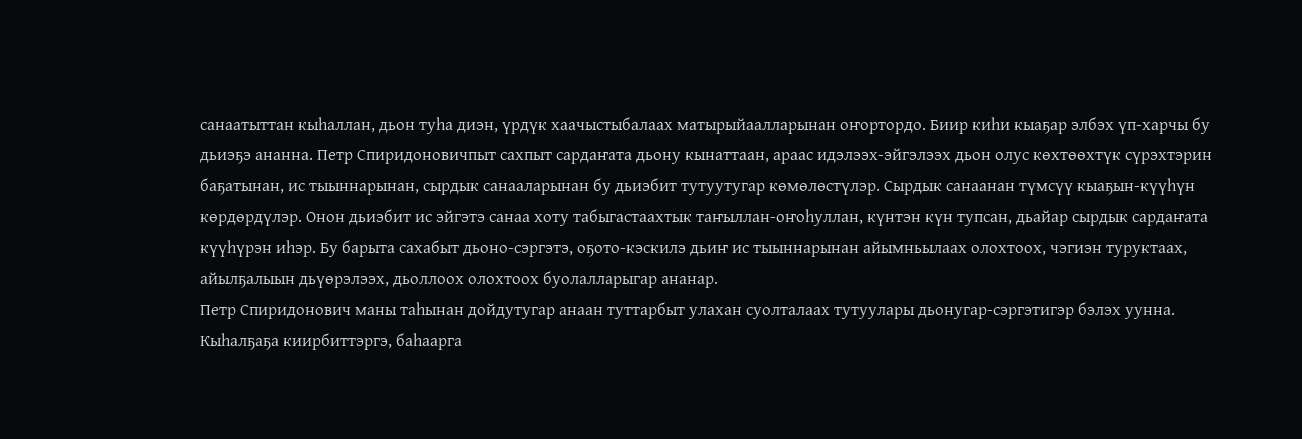санаатыттан кыһаллан, дьон туһа диэн, үрдүк хаачыстыбалаах матырыйаалларынан оҥортордо. Биир киһи кыаҕар элбэх үп-харчы бу дьиэҕэ ананна. Петр Спиридоновичпыт сахпыт сардаҥата дьону кынаттаан, араас идэлээх-эйгэлээх дьон олус көхтөөхтүк сүрэхтэрин баҕатынан, ис тыыннарынан, сырдык санааларынан бу дьиэбит тутуутугар көмөлөстүлэр. Сырдык санаанан түмсүү кыаҕын-күүһүн көрдөрдүлэр. Онон дьиэбит ис эйгэтэ санаа хоту табыгастаахтык таҥыллан-оҥоһуллан, күнтэн күн тупсан, дьайар сырдык сардаҥата күүһүрэн иһэр. Бу барыта сахабыт дьоно-сэргэтэ, оҕото-кэскилэ дьиҥ ис тыыннарынан айымньылаах олохтоох, чэгиэн туруктаах, айылҕалыын дьүөрэлээх, дьоллоох олохтоох буолалларыгар ананар.
Петр Спиридонович маны таһынан дойдутугар анаан туттарбыт улахан суолталаах тутуулары дьонугар-сэргэтигэр бэлэх уунна. Кыһалҕаҕа киирбиттэргэ, баһаарга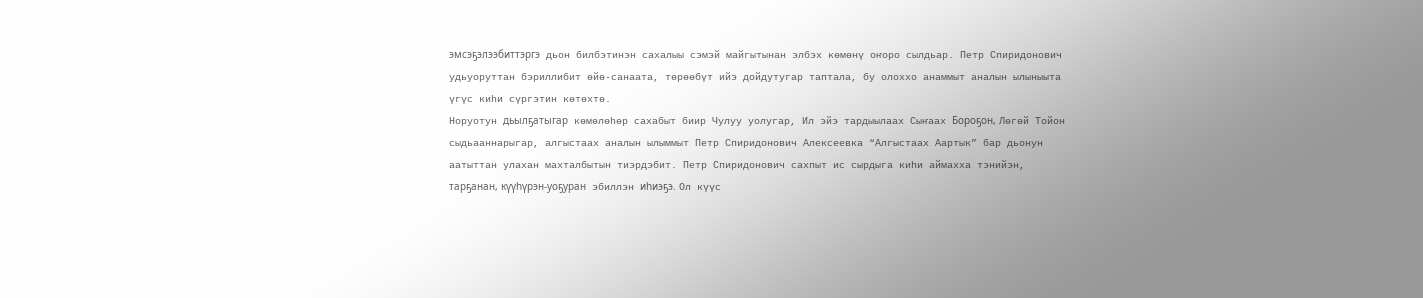эмсэҕэлээбиттэргэ дьон билбэтинэн сахалыы сэмэй майгытынан элбэх көмөнү оҥоро сылдьар. Петр Спиридонович удьуоруттан бэриллибит өйө-санаата, төрөөбүт ийэ дойдутугар таптала, бу олоххо анаммыт аналын ылыныыта үгүс киһи сүргэтин көтөхтө.
Норуотун дьылҕатыгар көмөлөһөр сахабыт биир Чулуу уолугар, Ил эйэ тардыылаах Сыҥаах Бороҕон, Лөгөй Тойон сыдьааннарыгар, алгыстаах аналын ылыммыт Петр Спиридонович Алексеевка “Алгыстаах Аартык” бар дьонун аатыттан улахан махталбытын тиэрдэбит. Петр Спиридонович сахпыт ис сырдыга киһи аймахха тэнийэн, тарҕанан, күүһүрэн-уоҕуран эбиллэн иһиэҕэ. Ол күүс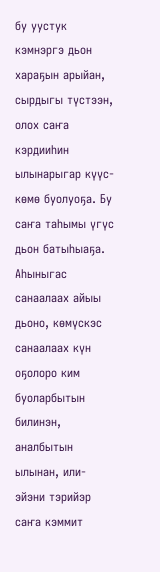бу уустук кэмнэргэ дьон хараҕын арыйан, сырдыгы түстээн, олох саҥа кэрдииһин ылынарыгар күүс-көмө буолуоҕа. Бу саҥа таһымы үгүс дьон батыһыаҕа. Аһыныгас санаалаах айыы дьоно, көмүскэс санаалаах күн оҕолоро ким буоларбытын билинэн, аналбытын ылынан, или-эйэни тэрийэр саҥа кэммит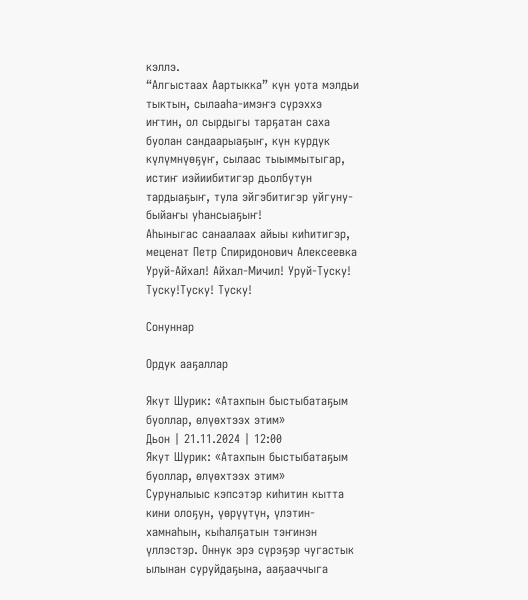кэллэ.
“Алгыстаах Аартыкка” күн уота мэлдьи тыктын, сылааһа-имэҥэ сүрэххэ иҥтин, ол сырдыгы тарҕатан саха буолан сандаарыаҕыҥ, күн курдук күлүмнүөҕүҥ, сылаас тыыммытыгар, истиҥ иэйиибитигэр дьолбутун тардыаҕыҥ, тула эйгэбитигэр уйгуну-быйаҥы уһансыаҕыҥ!
Аһыныгас санаалаах айыы киһитигэр, меценат Петр Спиридонович Алексеевка Уруй-Айхал! Айхал-Мичил! Уруй-Туску! Туску!Туску! Туску!

Сонуннар

Ордук ааҕаллар

Якут Шурик: «Атахпын быстыбатаҕым буоллар, өлүөхтээх этим»
Дьон | 21.11.2024 | 12:00
Якут Шурик: «Атахпын быстыбатаҕым буоллар, өлүөхтээх этим»
Суруналыыс кэпсэтэр киһитин кытта кини олоҕун, үөрүүтүн, үлэтин-хамнаһын, кыһалҕатын тэҥинэн үллэстэр. Оннук эрэ сүрэҕэр чугастык ылынан суруйдаҕына, ааҕааччыга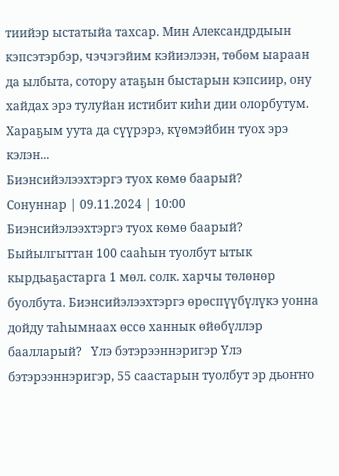тиийэр ыстатыйа тахсар. Мин Александрдыын кэпсэтэрбэр, чэчэгэйим кэйиэлээн, төбөм ыараан да ылбыта, сотору атаҕын быстарын кэпсиир, ону хайдах эрэ тулуйан истибит киһи дии олорбутум. Хараҕым уута да сүүрэрэ, күөмэйбин туох эрэ кэлэн...
Биэнсийэлээхтэргэ туох көмө баарый?
Сонуннар | 09.11.2024 | 10:00
Биэнсийэлээхтэргэ туох көмө баарый?
Быйылгыттан 100 сааһын туолбут ытык кырдьаҕастарга 1 мөл. солк. харчы төлөнөр буолбута. Биэнсийэлээхтэргэ өрөспүүбүлүкэ уонна дойду таһымнаах өссө ханнык өйөбүллэр баалларый?   Үлэ бэтэрээннэригэр Үлэ бэтэрээннэригэр, 55 саастарын туолбут эр дьоҥҥо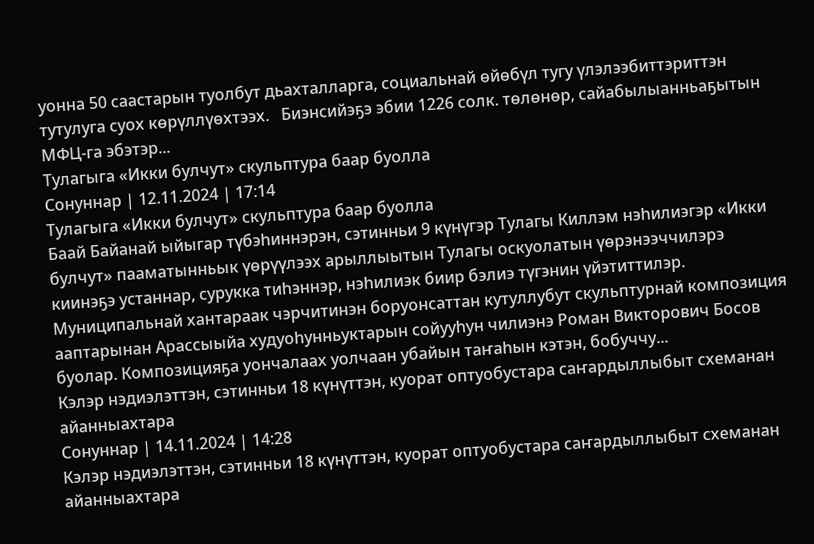уонна 50 саастарын туолбут дьахталларга, социальнай өйөбүл тугу үлэлээбиттэриттэн тутулуга суох көрүллүөхтээх.   Биэнсийэҕэ эбии 1226 солк. төлөнөр, сайабылыанньаҕытын МФЦ-га эбэтэр...
Тулагыга «Икки булчут» скульптура баар буолла
Сонуннар | 12.11.2024 | 17:14
Тулагыга «Икки булчут» скульптура баар буолла
Баай Байанай ыйыгар түбэһиннэрэн, сэтинньи 9 күнүгэр Тулагы Киллэм нэһилиэгэр «Икки булчут» пааматынньык үөрүүлээх арыллыытын Тулагы оскуолатын үөрэнээччилэрэ киинэҕэ устаннар, сурукка тиһэннэр, нэһилиэк биир бэлиэ түгэнин үйэтиттилэр. Муниципальнай хантараак чэрчитинэн боруонсаттан кутуллубут скульптурнай композиция ааптарынан Арассыыйа худуоһунньуктарын сойууһун чилиэнэ Роман Викторович Босов буолар. Композицияҕа уончалаах уолчаан убайын таҥаһын кэтэн, бобуччу...
Кэлэр нэдиэлэттэн, сэтинньи 18 күнүттэн, куорат оптуобустара саҥардыллыбыт схеманан айанныахтара
Сонуннар | 14.11.2024 | 14:28
Кэлэр нэдиэлэттэн, сэтинньи 18 күнүттэн, куорат оптуобустара саҥардыллыбыт схеманан айанныахтара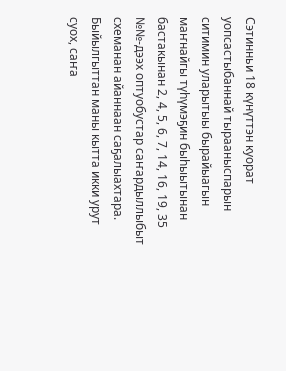Сэтинньи 18 күнүттэн куорат уопсастыбаннай тырааныспарын ситимин уларытыы бырайыагын маҥнайгы түһүмэҕин быһыытынан бастакынан 2, 4, 5, 6, 7, 14, 16, 19, 35 №№-дээх оптуобустар саҥардыллыбыт схеманан айаннаан саҕалыахтара. Быйылгыттан маны кытта икки урут суох, саҥа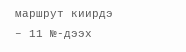маршрут киирдэ – 11 №-дээх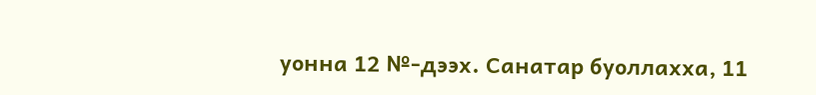уонна 12 №-дээх. Санатар буоллахха, 11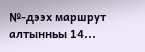№-дээх маршрут алтынньы 14...